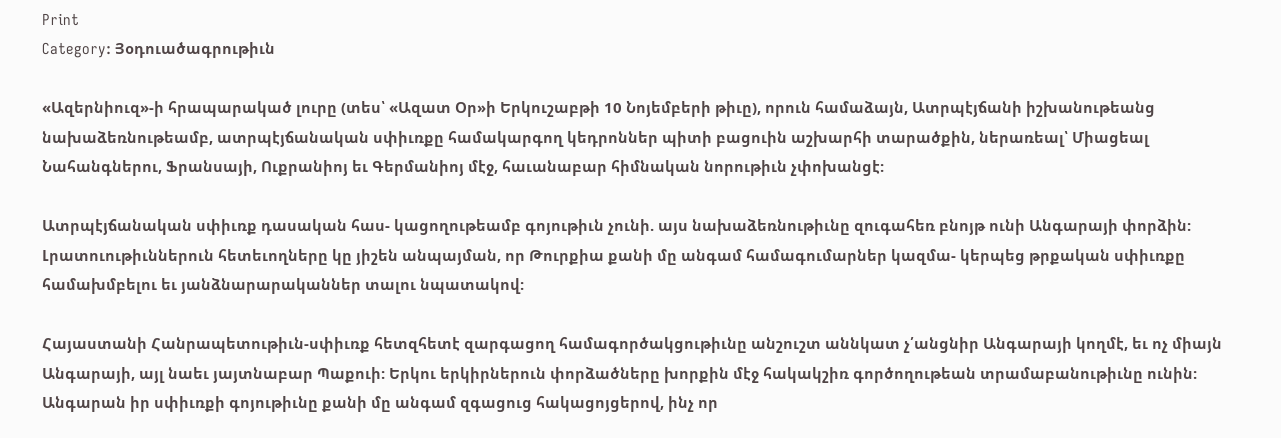Print
Category: Յօդուածագրութիւն

«Ազերնիուզ»-ի հրապարակած լուրը (տես՝ «Ազատ Օր»ի Երկուշաբթի 10 Նոյեմբերի թիւը), որուն համաձայն, Ատրպէյճանի իշխանութեանց նախաձեռնութեամբ, ատրպէյճանական սփիւռքը համակարգող կեդրոններ պիտի բացուին աշխարհի տարածքին, ներառեալ՝ Միացեալ Նահանգներու, Ֆրանսայի, Ուքրանիոյ եւ Գերմանիոյ մէջ, հաւանաբար հիմնական նորութիւն չփոխանցէ:

Ատրպէյճանական սփիւռք դասական հաս- կացողութեամբ գոյութիւն չունի. այս նախաձեռնութիւնը զուգահեռ բնոյթ ունի Անգարայի փորձին: Լրատուութիւններուն հետեւողները կը յիշեն անպայման, որ Թուրքիա քանի մը անգամ համագումարներ կազմա- կերպեց թրքական սփիւռքը համախմբելու եւ յանձնարարականներ տալու նպատակով:

Հայաստանի Հանրապետութիւն-սփիւռք հետզհետէ զարգացող համագործակցութիւնը անշուշտ աննկատ չ՛անցնիր Անգարայի կողմէ, եւ ոչ միայն Անգարայի, այլ նաեւ յայտնաբար Պաքուի: Երկու երկիրներուն փորձածները խորքին մէջ հակակշիռ գործողութեան տրամաբանութիւնը ունին:
Անգարան իր սփիւռքի գոյութիւնը քանի մը անգամ զգացուց հակացոյցերով, ինչ որ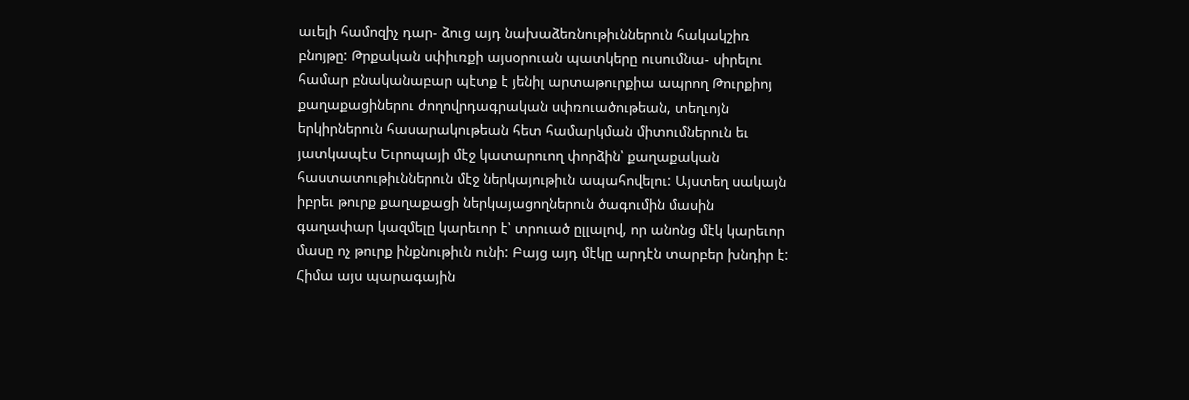աւելի համոզիչ դար- ձուց այդ նախաձեռնութիւններուն հակակշիռ բնոյթը: Թրքական սփիւռքի այսօրուան պատկերը ուսումնա- սիրելու համար բնականաբար պէտք է յենիլ արտաթուրքիա ապրող Թուրքիոյ քաղաքացիներու ժողովրդագրական սփռուածութեան, տեղւոյն երկիրներուն հասարակութեան հետ համարկման միտումներուն եւ յատկապէս Եւրոպայի մէջ կատարուող փորձին՝ քաղաքական հաստատութիւններուն մէջ ներկայութիւն ապահովելու: Այստեղ սակայն իբրեւ թուրք քաղաքացի ներկայացողներուն ծագումին մասին գաղափար կազմելը կարեւոր է՝ տրուած ըլլալով, որ անոնց մէկ կարեւոր մասը ոչ թուրք ինքնութիւն ունի: Բայց այդ մէկը արդէն տարբեր խնդիր է: Հիմա այս պարագային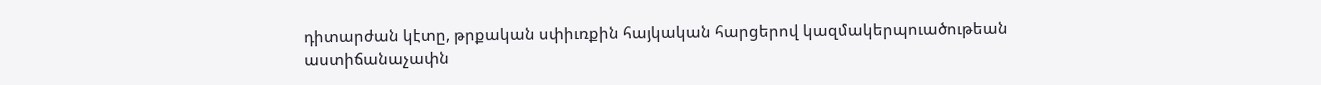դիտարժան կէտը, թրքական սփիւռքին հայկական հարցերով կազմակերպուածութեան աստիճանաչափն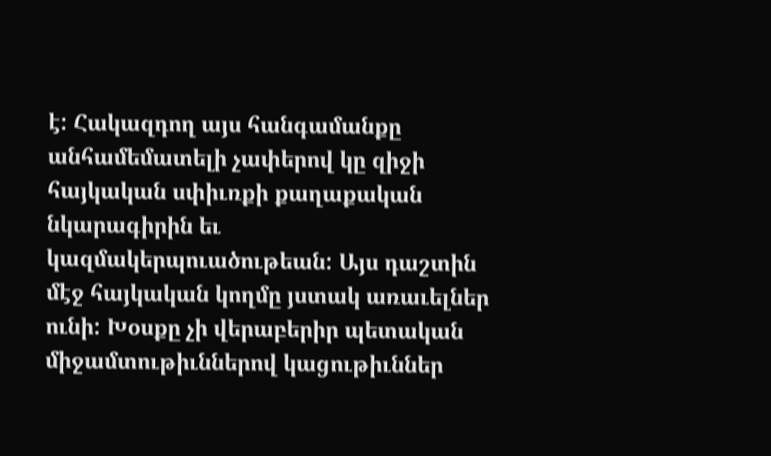է: Հակազդող այս հանգամանքը անհամեմատելի չափերով կը զիջի հայկական սփիւռքի քաղաքական նկարագիրին եւ կազմակերպուածութեան: Այս դաշտին մէջ հայկական կողմը յստակ առաւելներ ունի: Խօսքը չի վերաբերիր պետական միջամտութիւններով կացութիւններ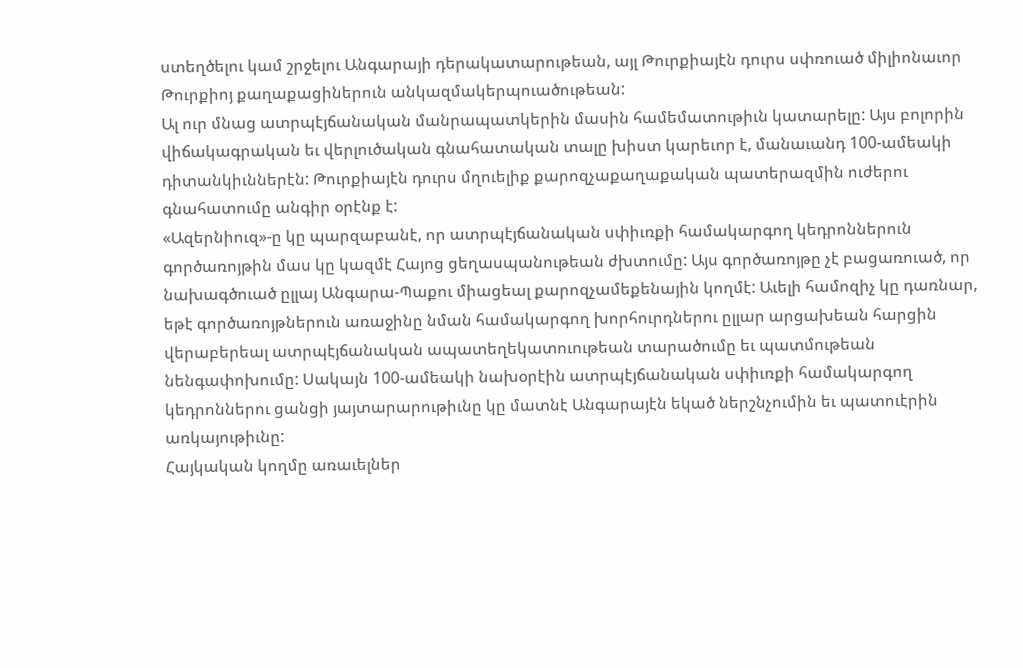ստեղծելու կամ շրջելու Անգարայի դերակատարութեան, այլ Թուրքիայէն դուրս սփռուած միլիոնաւոր Թուրքիոյ քաղաքացիներուն անկազմակերպուածութեան:
Ալ ուր մնաց ատրպէյճանական մանրապատկերին մասին համեմատութիւն կատարելը: Այս բոլորին վիճակագրական եւ վերլուծական գնահատական տալը խիստ կարեւոր է, մանաւանդ 100-ամեակի դիտանկիւններէն: Թուրքիայէն դուրս մղուելիք քարոզչաքաղաքական պատերազմին ուժերու գնահատումը անգիր օրէնք է:
«Ազերնիուզ»-ը կը պարզաբանէ, որ ատրպէյճանական սփիւռքի համակարգող կեդրոններուն գործառոյթին մաս կը կազմէ Հայոց ցեղասպանութեան ժխտումը: Այս գործառոյթը չէ բացառուած, որ նախագծուած ըլլայ Անգարա-Պաքու միացեալ քարոզչամեքենային կողմէ: Աւելի համոզիչ կը դառնար, եթէ գործառոյթներուն առաջինը նման համակարգող խորհուրդներու ըլլար արցախեան հարցին վերաբերեալ ատրպէյճանական ապատեղեկատուութեան տարածումը եւ պատմութեան նենգափոխումը: Սակայն 100-ամեակի նախօրէին ատրպէյճանական սփիւռքի համակարգող կեդրոններու ցանցի յայտարարութիւնը կը մատնէ Անգարայէն եկած ներշնչումին եւ պատուէրին առկայութիւնը:
Հայկական կողմը առաւելներ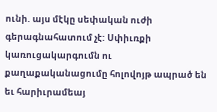ունի. այս մէկը սեփական ուժի գերագնահատում չէ: Սփիւռքի կառուցակարգումն ու քաղաքականացումը հոլովոյթ ապրած են եւ հարիւրամեայ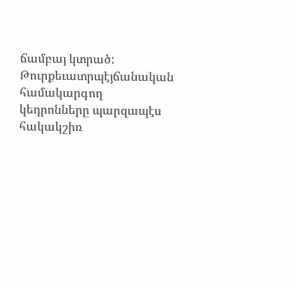ճամբայ կտրած: Թուրքեւատրպէյճանական համակարգող կեդրոնները պարզապէս հակակշիռ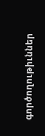գործողութիւններ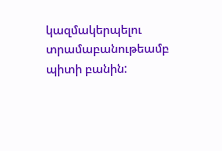կազմակերպելու տրամաբանութեամբ պիտի բանին: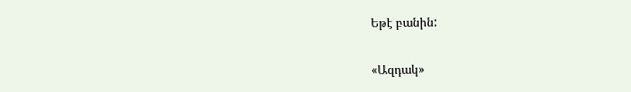Եթէ բանին:

«Ազդակ»